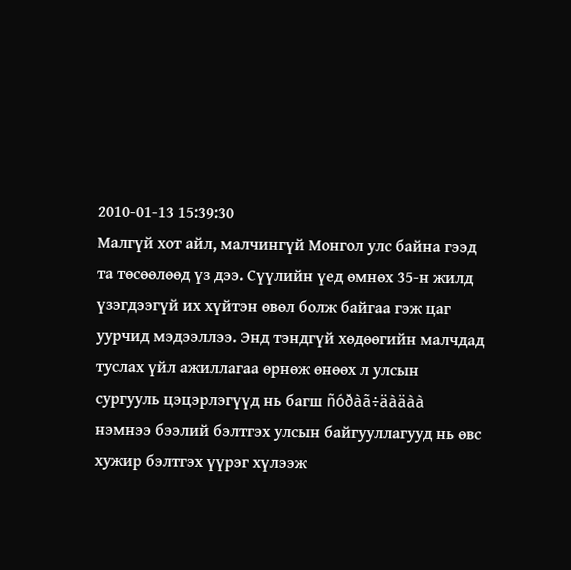2010-01-13 15:39:30
Малгүй хот айл, малчингүй Монгол улс байна гээд та төсөөлөөд үз дээ. Сүүлийн үед өмнөх 35-н жилд үзэгдээгүй их хүйтэн өвөл болж байгаа гэж цаг уурчид мэдээллээ. Энд тэндгүй хөдөөгийн малчдад туслах үйл ажиллагаа өрнөж өнөөх л улсын сургууль цэцэрлэгүүд нь багш ñóðàã÷äàäàà нэмнээ бээлий бэлтгэх улсын байгууллагууд нь өвс хужир бэлтгэх үүрэг хүлээж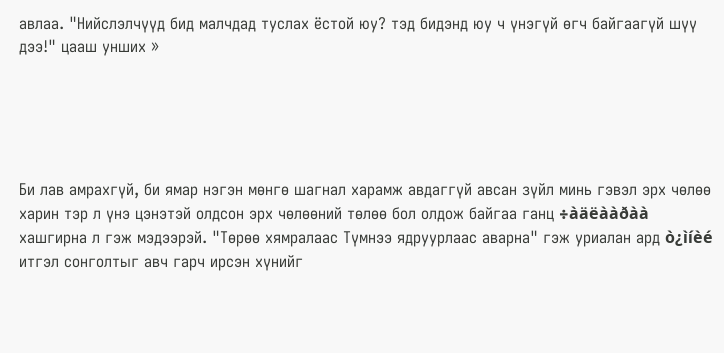авлаа. "Нийслэлчүүд бид малчдад туслах ёстой юу? тэд бидэнд юу ч үнэгүй өгч байгаагүй шүү дээ!" цааш унших »





Би лав амрахгүй, би ямар нэгэн мөнгө шагнал харамж авдаггүй авсан зүйл минь гэвэл эрх чөлөө харин тэр л үнэ цэнэтэй олдсон эрх чөлөөний төлөө бол олдож байгаа ганц ÷àäëààðàà хашгирна л гэж мэдээрэй. "Төрөө хямралаас Түмнээ ядруурлаас аварна" гэж уриалан ард ò¿ìíèé итгэл сонголтыг авч гарч ирсэн хүнийг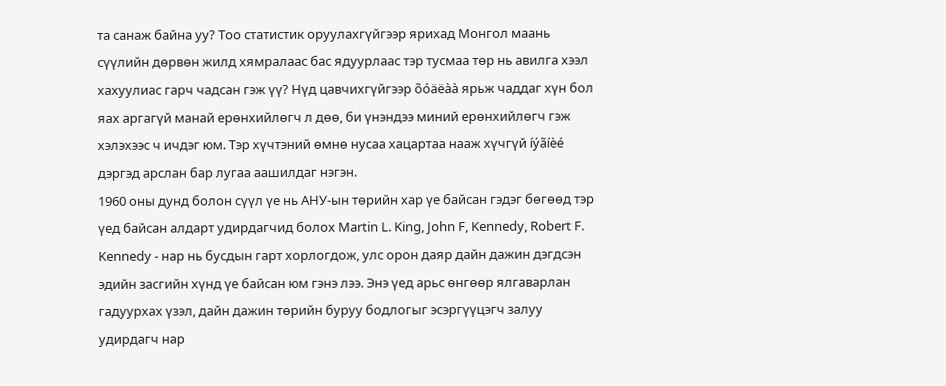та санаж байна уу? Тоо статистик оруулахгүйгээр ярихад Монгол маань сүүлийн дөрвөн жилд хямралаас бас ядуурлаас тэр тусмаа төр нь авилга хээл хахуулиас гарч чадсан гэж үү? Нүд цавчихгүйгээр õóäëàà ярьж чаддаг хүн бол яах аргагүй манай ерөнхийлөгч л дөө, би үнэндээ миний ерөнхийлөгч гэж хэлэхээс ч ичдэг юм. Тэр хүчтэний өмнө нусаа хацартаа нааж хүчгүй íýãíèé дэргэд арслан бар лугаа аашилдаг нэгэн.
1960 оны дунд болон сүүл үе нь АНУ-ын төрийн хар үе байсан гэдэг бөгөөд тэр үед байсан алдарт удирдагчид болох Martin L. King, John F, Kennedy, Robert F. Kennedy - нар нь бусдын гарт хорлогдож, улс орон даяр дайн дажин дэгдсэн эдийн засгийн хүнд үе байсан юм гэнэ лээ. Энэ үед арьс өнгөөр ялгаварлан гадуурхах үзэл, дайн дажин төрийн буруу бодлогыг эсэргүүцэгч залуу удирдагч нар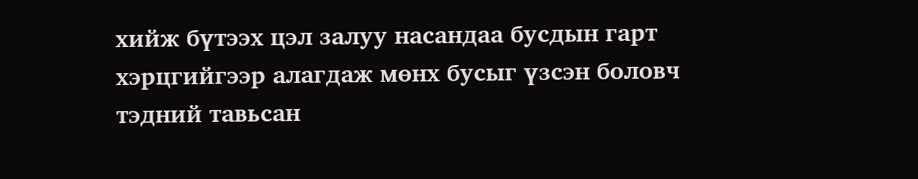хийж бүтээх цэл залуу насандаа бусдын гарт хэрцгийгээр алагдаж мөнх бусыг үзсэн боловч тэдний тавьсан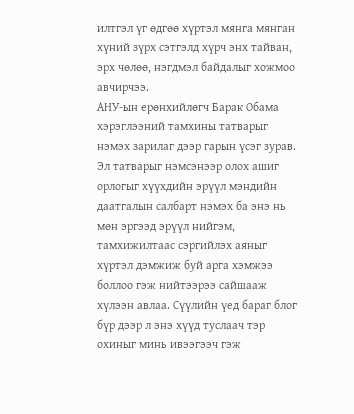илтгэл үг өдгөө хүртэл мянга мянган хүний зүрх сэтгэлд хүрч энх тайван, эрх чөлөө, нэгдмэл байдалыг хожмоо авчирчээ.
АНУ-ын ерөнхийлөгч Барак Обама хэрэглээний тамхины татварыг нэмэх зарилаг дээр гарын үсэг зурав. Эл татварыг нэмсэнээр олох ашиг орлогыг хүүхдийн эрүүл мэндийн даатгалын салбарт нэмэх ба энэ нь мөн эргээд эрүүл нийгэм, тамхижилтаас сэргийлэх аяныг хүртэл дэмжиж буй арга хэмжээ боллоо гэж нийтээрээ сайшааж хүлээн авлаа. Сүүлийн үед бараг блог бүр дээр л энэ хүүд туслаач тэр охиныг минь ивээгээч гэж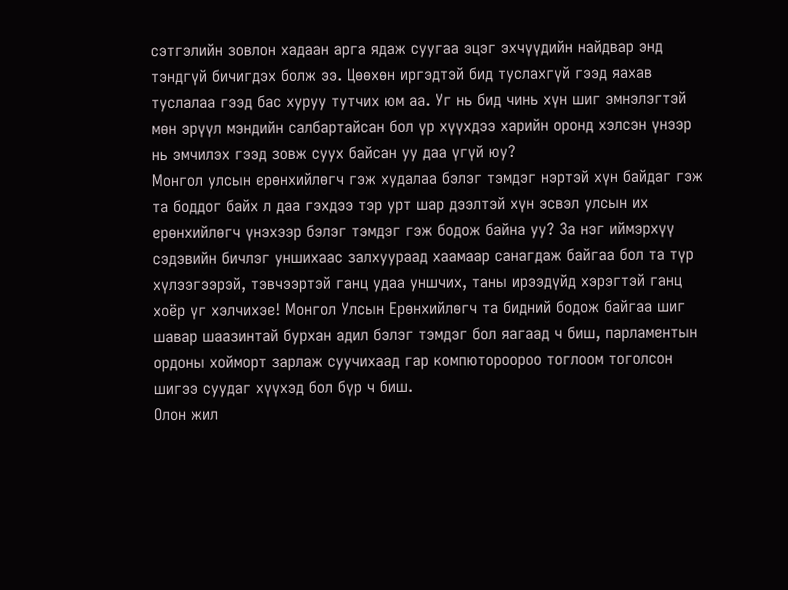сэтгэлийн зовлон хадаан арга ядаж суугаа эцэг эхчүүдийн найдвар энд тэндгүй бичигдэх болж ээ. Цөөхөн иргэдтэй бид туслахгүй гээд яахав туслалаа гээд бас хуруу тутчих юм аа. Уг нь бид чинь хүн шиг эмнэлэгтэй мөн эрүүл мэндийн салбартайсан бол үр хүүхдээ харийн оронд хэлсэн үнээр нь эмчилэх гээд зовж суух байсан уу даа үгүй юу?
Монгол улсын ерөнхийлөгч гэж худалаа бэлэг тэмдэг нэртэй хүн байдаг гэж та боддог байх л даа гэхдээ тэр урт шар дээлтэй хүн эсвэл улсын их ерөнхийлөгч үнэхээр бэлэг тэмдэг гэж бодож байна уу? За нэг иймэрхүү сэдэвийн бичлэг уншихаас залхуураад хаамаар санагдаж байгаа бол та түр хүлээгээрэй, тэвчээртэй ганц удаа уншчих, таны ирээдүйд хэрэгтэй ганц хоёр үг хэлчихэе! Монгол Улсын Ерөнхийлөгч та бидний бодож байгаа шиг шавар шаазинтай бурхан адил бэлэг тэмдэг бол яагаад ч биш, парламентын ордоны хойморт зарлаж суучихаад гар компютороороо тоглоом тоголсон шигээ суудаг хүүхэд бол бүр ч биш.
Олон жил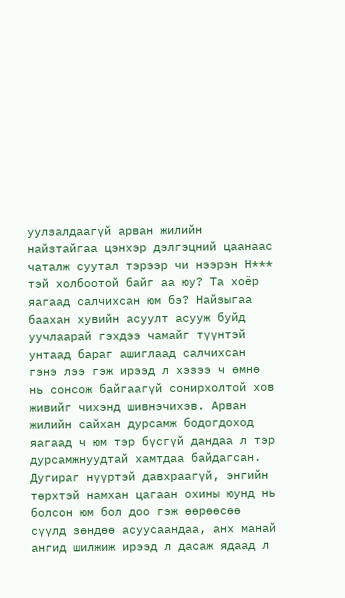уулзалдаагүй арван жилийн найзтайгаа цэнхэр дэлгэцний цаанаас чаталж суутал тэрээр чи нээрэн Н*** тэй холбоотой байг аа юу? Та хоёр яагаад салчихсан юм бэ? Найзыгаа баахан хувийн асуулт асууж буйд уучлаарай гэхдээ чамайг түүнтэй унтаад бараг ашиглаад салчихсан гэнэ лээ гэж ирээд л хэзээ ч өмнө нь сонсож байгаагүй сонирхолтой хов живийг чихэнд шивнэчихэв. Арван жилийн сайхан дурсамж бодогдоход яагаад ч юм тэр бүсгүй дандаа л тэр дурсамжнуудтай хамтдаа байдагсан. Дугираг нүүртэй давхраагүй, энгийн төрхтэй намхан цагаан охины юунд нь болсон юм бол доо гэж өөрөөсөө сүүлд зөндөө асуусаандаа, анх манай ангид шилжиж ирээд л дасаж ядаад л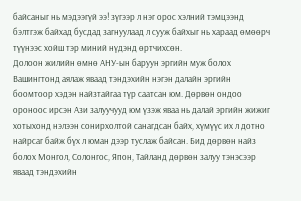байсаныг нь мэдээгүй ээ! зүгээр л нэг орос хэлний тэмцээнд бэлтгэж байхад бусдад загнуулаад л сууж байхыг нь хараад өмөөрч түүнээс хойш тэр миний нүдэнд өртчихсөн.
Долоон жилийн өмнө АНУ-ын баруун эргийн муж болох Вашингтонд аялаж яваад тэндэхийн нэгэн далайн эргийн боомтоор хэдэн найзтайгаа түр саатсан юм. Дөрвөн ондоо ороноос ирсэн Ази залуучууд юм үзэж яваа нь далай эргийн жижиг хотыхонд нэлээн сонирхолтой санагдсан байх, хүмүүс их л дотно найрсаг байж бүх л юман дээр туслаж байсан. Бид дөрвөн найз болох Монгол, Солонгос, Япон, Тайланд дөрвөн залуу тэнэсээр яваад тэндэхийн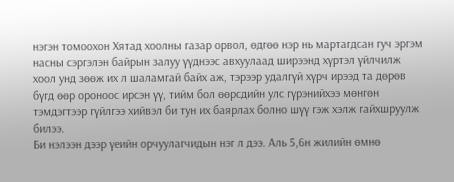нэгэн томоохон Хятад хоолны газар орвол, өдгөө нэр нь мартагдсан гуч эргэм насны сэргэлэн байрын залуу үүднээс авхуулаад ширээнд хүртэл үйлчилж хоол унд зөөж их л шаламгай байх аж, тэрээр удалгүй хүрч ирээд та дөрөв бүгд өөр ороноос ирсэн үү, тийм бол өөрсдийн улс гүрэнийхээ мөнгөн тэмдэгтээр гүйлгээ хийвэл би тун их баярлах болно шүү гэж хэлж гайхшруулж билээ.
Би нэлээн дээр үеийн орчуулагчидын нэг л дээ. Аль 5,6н жилийн өмнө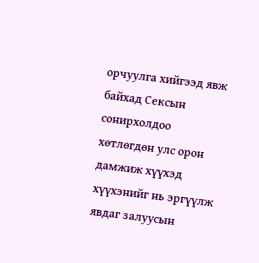орчуулга хийгээд явж байхад Сексын сонирхолдоо хөтлөгдөн улс орон дамжиж хүүхэд хүүхэнийг нь эргүүлж явдаг залуусын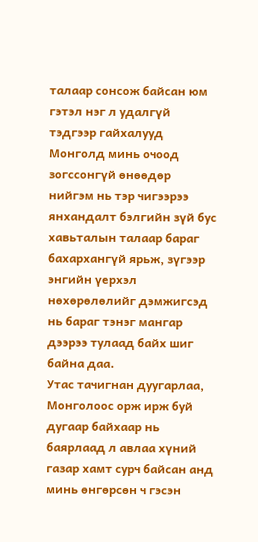талаар сонсож байсан юм гэтэл нэг л удалгүй тэдгээр гайхалууд Монголд минь очоод зогссонгүй өнөөдөр нийгэм нь тэр чигээрээ янхандалт бэлгийн зүй бус хавьталын талаар бараг бахархангүй ярьж, зүгээр энгийн үерхэл нөхөрөлөлийг дэмжигсэд нь бараг тэнэг мангар дээрээ тулаад байх шиг байна даа.
Утас тачигнан дуугарлаа, Монголоос орж ирж буй дугаар байхаар нь баярлаад л авлаа хүний газар хамт сурч байсан анд минь өнгөрсөн ч гэсэн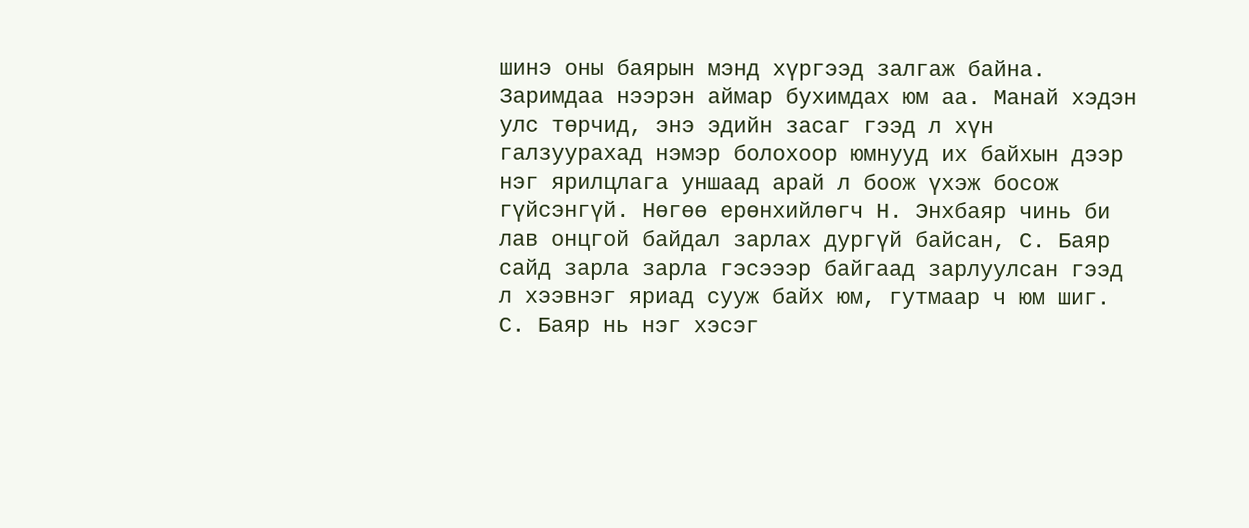шинэ оны баярын мэнд хүргээд залгаж байна.
Заримдаа нээрэн аймар бухимдах юм аа. Манай хэдэн улс төрчид, энэ эдийн засаг гээд л хүн галзуурaхад нэмэр болохоор юмнууд их байхын дээр нэг ярилцлага уншаад арай л боож үхэж босож гүйсэнгүй. Нөгөө ерөнхийлөгч Н. Энхбаяр чинь би лав онцгой байдал зарлах дургүй байсан, С. Баяр сайд зарла зарла гэсэээр байгаад зарлуулсан гээд л хээвнэг яриад сууж байх юм, гутмаар ч юм шиг. С. Баяр нь нэг хэсэг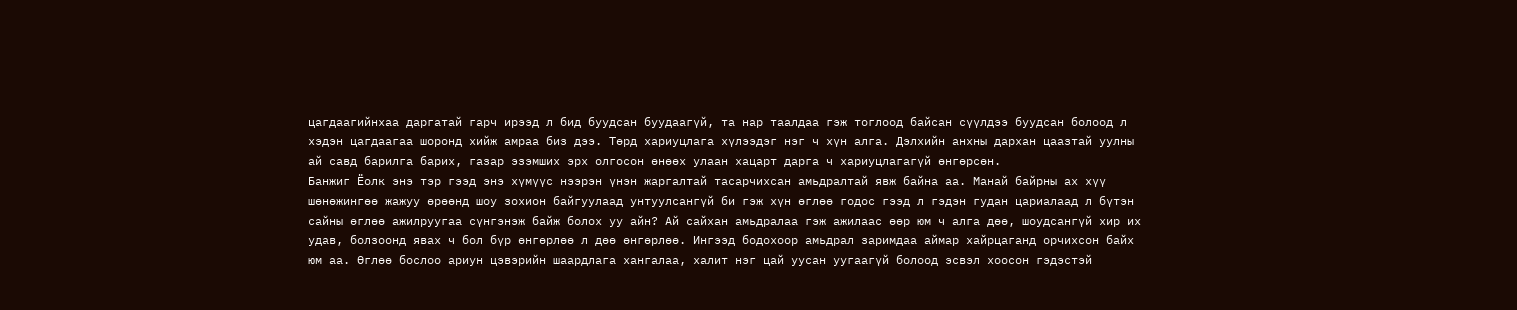цагдаагийнхаа даргатай гарч ирээд л бид буудсан буудаагүй, та нар таалдаа гэж тоглоод байсан сүүлдээ буудсан болоод л хэдэн цагдаагаа шоронд хийж амраа биз дээ. Төрд хариуцлага хүлээдэг нэг ч хүн алга. Дэлхийн анхны дархан цаазтай уулны ай савд барилга барих, газар эзэмших эрх олгосон өнөөх улаан хацарт дарга ч хариуцлагагүй өнгөрcөн.
Банжиг Ёолк энэ тэр гээд энэ хүмүүс нээрэн үнэн жаргалтай тасарчихсан амьдралтай явж байна аа. Манай байрны ах хүү шөнөжингөө жажуу өрөөнд шоу зохион байгуулаад унтуулсангүй би гэж хүн өглөө годос гээд л гэдэн гудан цариалаад л бүтэн сайны өглөө ажилруугаа сүнгэнэж байж болох уу айн? Ай сайхан амьдралаа гэж ажилаас өөр юм ч алга дөө, шоудсангүй хир их удав, болзоонд явах ч бол бүр өнгөрлөө л дөө өнгөрлөө. Ингээд бодохоор амьдрал заримдаа аймар хайрцаганд орчихсон байх юм аа. Өглөө бослоо ариун цэвэрийн шаардлага хангалаа, халит нэг цай уусан уугаагүй болоод эсвэл хоосон гэдэстэй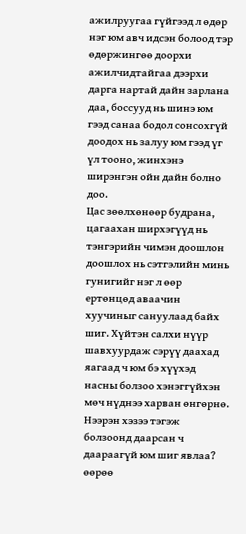ажилруугаа гүйгээд л өдөр нэг юм авч идсэн болоод тэр өдөржингөө доорхи ажилчидтайгаа дээрхи дарга нартай дайн зарлана даа, боссууд нь шинэ юм гээд санаа бодол сонсохгүй доодох нь залуу юм гээд үг үл тооно, жинхэнэ ширэнгэн ойн дайн болно доо.
Цас зөөлхөнөөр будрана, цагаахан ширхэгүүд нь тэнгэрийн чимэн доошлон доошлох нь сэтгэлийн минь гунигийг нэг л өөр ертөнцөд аваачин хуучиныг сануулаад байх шиг. Хүйтэн салхи нүүр шавхуурдаж сэрүү даахад яагаад ч юм бэ хүүхэд насны болзоо хэнэггүйхэн мөч нүднээ харван өнгөрнө. Нээрэн хэзээ тэгэж болзоонд даарсан ч даараагүй юм шиг явлаа? өөрөө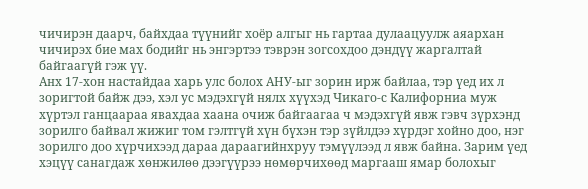чичирэн даарч, байхдаа түүнийг хоёр алгыг нь гартаа дулаацуулж аяархан чичирэх бие мах бодийг нь энгэртээ тэврэн зогсохдоо дэндүү жаргалтай байгаагүй гэж үү.
Анх 17-хон настайдаа харь улс болох АНУ-ыг зорин ирж байлаа, тэр үед их л зоригтой байж дээ, хэл ус мэдэхгүй нялх хүүхэд Чикаго-с Калифорниа муж хүртэл ганцаараа явахдаа хаана очиж байгаагаа ч мэдэхгүй явж гэвч зүрхэнд зорилго байвал жижиг том гэлтгүй хүн бүхэн тэр зүйлдээ хүрдэг хойно доо, нэг зорилго доо хүрчихээд дараа дараагийнхруу тэмүүлээд л явж байна. Зарим үед хэцүү санагдаж хөнжилөө дээгүүрээ нөмөрчихөөд маргааш ямар болохыг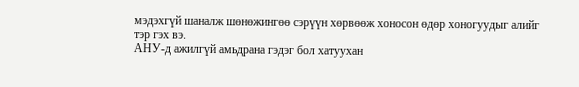мэдэхгүй шаналж шөнөжингөө сэрүүн хөрвөөж хоносон өдөр хоногуудыг алийг тэр гэх вэ.
АНУ-д ажилгүй амьдрана гэдэг бол хатуухан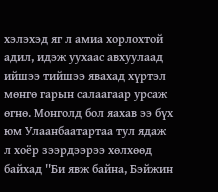хэлэхэд яг л амиа хорлохтой адил, идэж уухаас авхуулаад ийшээ тийшээ явахад хүртэл мөнгө гарын салаагаар урсаж өгнө. Монголд бол яахав ээ бүх юм Улаанбаатартаа тул ядаж л хоёр зээрдээрээ хөлхөөд байхад ''Би явж байна, Бэйжин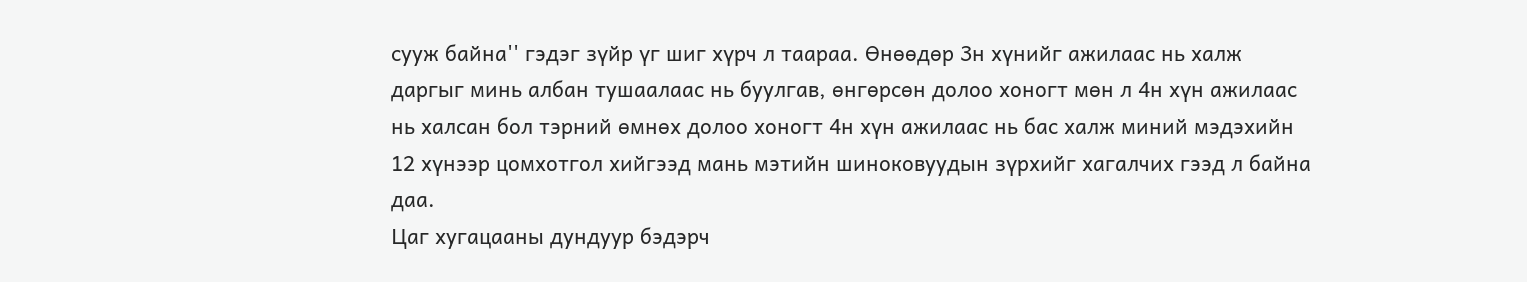сууж байна'' гэдэг зүйр үг шиг хүрч л таараа. Өнөөдөр 3н хүнийг ажилаас нь халж даргыг минь албан тушаалаас нь буулгав, өнгөрсөн долоо хоногт мөн л 4н хүн ажилаас нь халсан бол тэрний өмнөх долоо хоногт 4н хүн ажилаас нь бас халж миний мэдэхийн 12 хүнээр цомхотгол хийгээд мань мэтийн шиноковуудын зүрхийг хагалчих гээд л байна даа.
Цаг хугацааны дундуур бэдэрч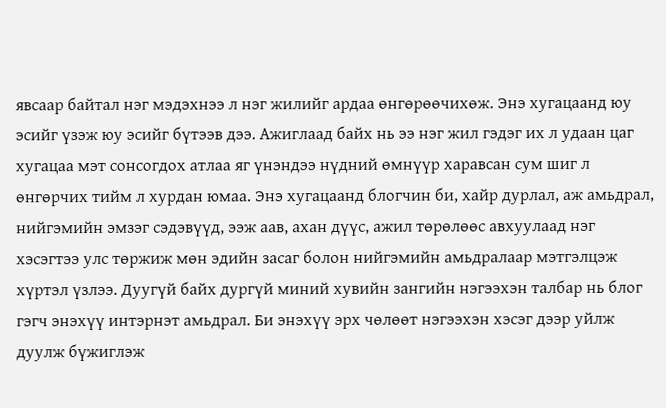явсаар байтал нэг мэдэхнээ л нэг жилийг ардаа өнгөрөөчихөж. Энэ хугацаанд юу эсийг үзэж юу эсийг бүтээв дээ. Ажиглаад байх нь ээ нэг жил гэдэг их л удаан цаг хугацаа мэт сонсогдох атлаа яг үнэндээ нүдний өмнүүр харавсан сум шиг л өнгөрчих тийм л хурдан юмаа. Энэ хугацаанд блогчин би, хайр дурлал, аж амьдрал, нийгэмийн эмзэг сэдэвүүд, ээж аав, ахан дүүс, ажил төрөлөөс авхуулаад нэг хэсэгтээ улс төржиж мөн эдийн засаг болон нийгэмийн амьдралаар мэтгэлцэж хүртэл үзлээ. Дуугүй байх дургүй миний хувийн зангийн нэгээхэн талбар нь блог гэгч энэхүү интэрнэт амьдрал. Би энэхүү эрх чөлөөт нэгээхэн хэсэг дээр уйлж дуулж бүжиглэж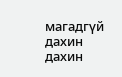магадгүй дахин дахин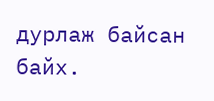дурлаж байсан байх.